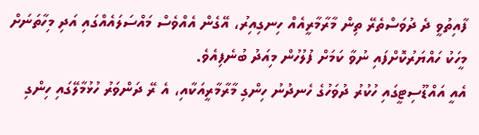ފާއިތުވީ ދެ ދުވަސްތެރޭ ތިން މާރާމާރީއެއް ހިނގިއިރު، އޭގެން އެއްވެސް މައްސަލައެއްގައި އަދި މިހާތަނަށް މީހަކު ހައްޔަރުކޮށްފައި ނުވާ ކަމަށް ފުލުހުން މިއަދު ބުނެފިއެވެ.
އެއީ އައްޑޫސިޓީގައި ހުކުރު ދުވަހުގެ ހެނދުނު ހިންގި މާރާމާރީއަކާއި، އެ ރޭ ދަންވަރު ހުޅުމާލޭގައި ހިންގި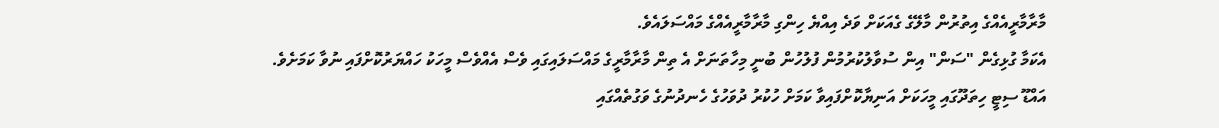މާރާމާރީއެއްގެ އިތުރުން މާލޭގެ ގެއަކަށް ވަދެ އިއްޔެ ހިންގި މާރާމާރީއެއްގެ މައްސަލައެވެ.
އެކަމާ ގުޅިގެން "ސަން" އިން ސުވާލުކުރުމުން ފުލުހުން ބުނީ މިހާތަނަށް އެ ތިން މާރާމާރީގެ މައްސަލައިގައި ވެސް އެއްވެސް މީހަކު ހައްޔަރުކޮށްފައި ނުވާ ކަމަށެވެ.
އައްޑޫ ސިޓީ ހިތަދޫގައި މީހަކަށް އަނިޔާކޮށްފައިވާ ކަމަށް ހުކުރު ދުވަހުގެ ހެނދުނުގެ ވަގުތެއްގައި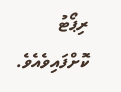ރިޕޯޓު ކޮށްފައިވެއެވެ.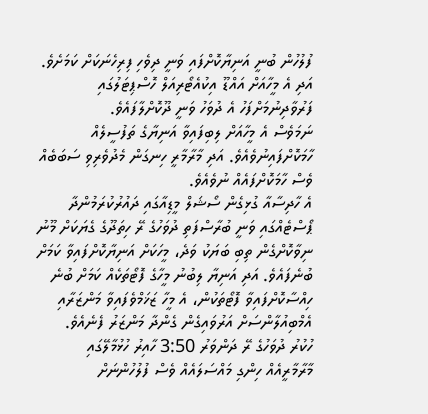ފުލުހުން ބުނީ އަނިޔާކޮށްފައި ވަނީ ދިވެހި ފިރިހެނަކަށް ކަމަށެވެ. އަދި އެ މީހާއަށް އައްޑޫ އިކުއެޓޯރިއަލް ހޮސްޕިޓަލުގައި ފަރުވާދިނުމަށްފަހު އެ ދުވަހު ވަނީ ދޫކޮށްލާފައެވެ.
ނަމަވެސް އެ މީހާއަށް ލިބިފައިވާ އަނިޔާގެ ތަފުސީލެއް ހާމަކޮށްފައިނުވެއެވެ. އަދި މާރާމާރީ ހިނގަން މެދުވެރިވި ސަބަބެއް ވެސް ހާމަކޮށްފައެއް ނުވެއެވެ.
އެ ހާދިސާއާ ގުޅިގެން ސޯޝަލް މީޑިއާގައި ދައުރުކުރަމުންދާ ޕޯސްޓެއްގައި ވަނީ ބުރާސްފަތި ދުވަހުގެ ރޭ ހިތަދޫގެ ގެޔަކަށް މޫނު ނިވާކޮށްގެން ތިބި ބަޔަކު ވަދެ، މީހަކަށް އަނިޔާކޮށްފައިވާ ކަމަށް ބުނެފައެވެ. އަދި އަނިޔާ ލިބުނު މީހާގެ ފޮޓޯތަކެއް ކަމަށް ބުނެ ހިއްސާކޮށްފައިވާ ފޮޓޯތަކުން، އެ މީހާ ޒަޚަމްވެފައިވާ މަންޒަރާއި އެމްބިއުލާންސަށް އަރުވައިގެން ގެންދާ މަންޒަރު ފެނެއެވެ.
ހުކުރު ދުވަހުގެ ރޭ ދަންވަރު 3:50 ހާއިރު ހުޅުމާލޭގައި މާރާމާރީއެއް ހިންގި މައްސަލައެއް ވެސް ފުލުހުންނަށް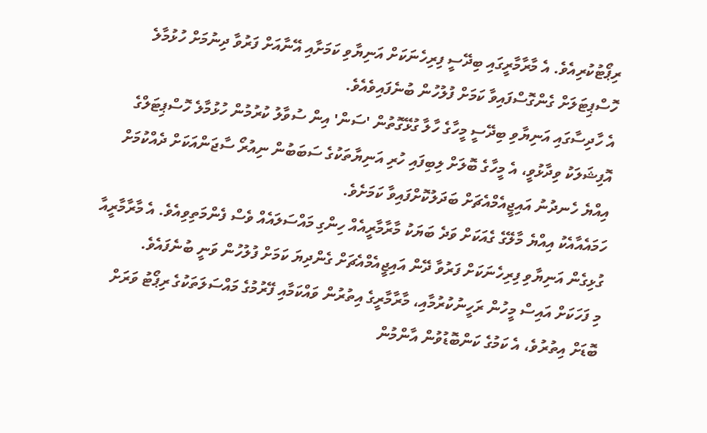ރިޕޯޓުކުރިއެވެ. އެ މާރާމާރީގައި ބިދޭސީ ފިރިހެނަކަށް އަނިޔާވި ކަމަށާއި އޭނާއަށް ފަރުވާ ދިނުމަށް ހުޅުމާލެ ހޮސްޕިޓަލަށް ގެންގޮސްފައިވާ ކަމަށް ފުލުހުން ބުނެފައިވެއެވެ.
އެ ހާދިސާގައި އަނިޔާވި ބިދޭސީ މީހާގެ ހާލާ ގުޅޭގޮތުން 'ސަން' އިން ސުވާލު ކުރުމުން ހުޅުމާލެ ހޮސްޕިޓަލްގެ އޮފިޝަލަކު ވިދާޅުވީ، އެ މީހާގެ ބޮލަށް ލިބިފައި ހުރި އަނިޔާތަކުގެ ސަބަބުން ނިއުރޯ ސާޖަންއަކަށް ދެއްކުމަށް އިއްޔެ ހެނދުނު އައިޖީއެމްއެޗަށް ބަދަލުކޮށްފައިވާ ކަމަށެވެ.
ހަމައެއާއެކު އިއްޔެ މާލޭގެ ގެއަކަށް ވަދެ ބަޔަކު މާރާމާރީއެއް ހިންގި މައްސަލައެއް ވެސް ފެންމަތިވިއެވެ. އެ މާރާމާރީއާ ގުޅިގެން އަނިޔާވި ފިރިހެނަކަށް ފަރުވާ ދޭން އައިޖީއެމްއެޗަށް ގެންދިޔަ ކަމަށް ފުލުހުން ވަނީ ބުނެފައެވެ.
މި ފަހަކަށް އައިސް މީހުން ރަހީނުކުރުމާއި، މާރާމާރީގެ އިތުރުން ވައްކަމާއި ފޭރުމުގެ މައްސަލަތަކުގެ ރިޕޯޓު ވަރަށް ބޮޑަށް އިތުރުވެ، އެ ކަމުގެ ކަންބޮޑުވުން އާންމުން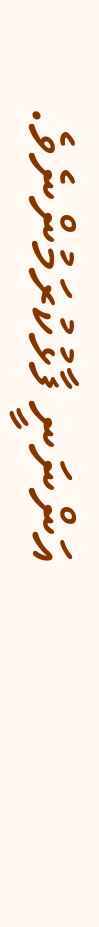އަންނަނީ ފާޅުކުރަމުންނެވެ.